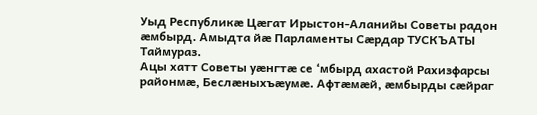Уыд Республикæ Цæгат Ирыстон-Аланийы Советы радон æмбырд. Амыдта йæ Парламенты Сæрдар ТУСКЪАТЫ Таймураз.
Ацы хатт Советы уæнгтæ се ‘мбырд ахастой Рахизфарсы районмæ, Беслæныхъæумæ. Афтæмæй, æмбырды сæйраг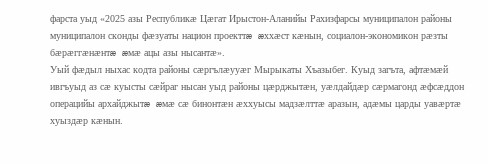фарста уыд «2025 азы Республикæ Цæгат Ирыстон-Аланийы Рахизфарсы муниципалон районы муниципалон сконды фæзуаты национ проекттæ æххæст кæнын, социалон-экономикон рæзты бæрæггæнæнтæ æмæ ацы азы нысантæ».
Уый фæдыл ныхас кодта районы сæргълæууæг Мырыкаты Хъазыбег. Куыд загъта, афтæмæй ивгъуыд аз сæ куысты сæйраг нысан уыд районы цæрджытæн, уæлдайдæр сæрмагонд æфсæддон операцийы архайджытæ æмæ сæ бинонтæн æххуысы мадзæлттæ аразын, адæмы царды уавæртæ хуыздæр кæнын.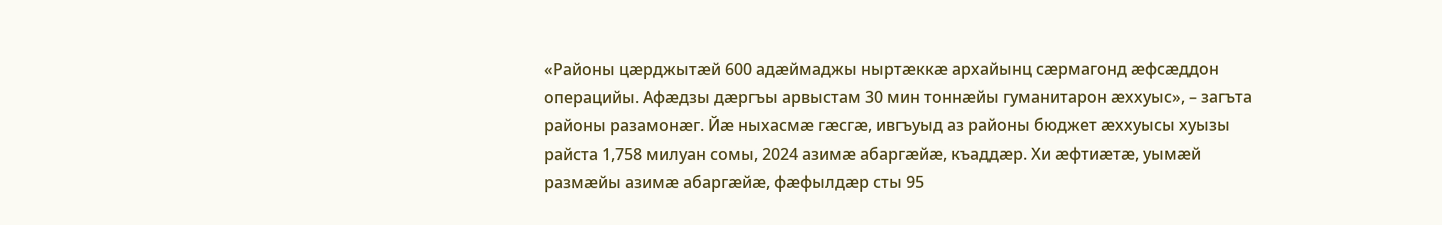«Районы цæрджытæй 600 адæймаджы ныртæккæ архайынц сæрмагонд æфсæддон операцийы. Афæдзы дæргъы арвыстам 30 мин тоннæйы гуманитарон æххуыс», – загъта районы разамонæг. Йæ ныхасмæ гæсгæ, ивгъуыд аз районы бюджет æххуысы хуызы райста 1,758 милуан сомы, 2024 азимæ абаргæйæ, къаддæр. Хи æфтиæтæ, уымæй размæйы азимæ абаргæйæ, фæфылдæр сты 95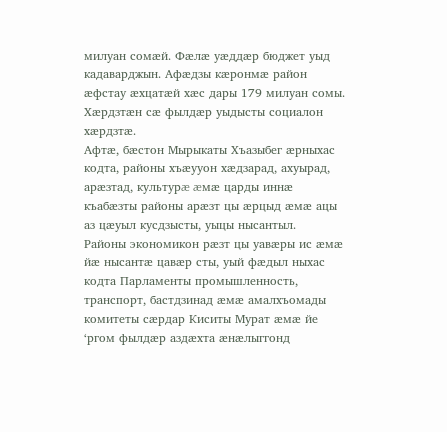милуан сомæй. Фæлæ уæддæр бюджет уыд кадаварджын. Афæдзы кæронмæ район æфстау æхцатæй хæс дары 179 милуан сомы. Хæрдзтæн сæ фылдæр уыдысты социалон хæрдзтæ.
Афтæ, бæстон Мырыкаты Хъазыбег æрныхас кодта, районы хъæууон хæдзарад, ахуырад, арæзтад, культурæ æмæ царды иннæ къабæзты районы арæзт цы æрцыд æмæ ацы аз цæуыл кусдзысты, уыцы нысантыл.
Районы экономикон рæзт цы уавæры ис æмæ йæ нысантæ цавæр сты, уый фæдыл ныхас кодта Парламенты промышленность, транспорт, бастдзинад æмæ амалхъомады комитеты сæрдар Киситы Мурат æмæ йе ‘ргом фылдæр аздæхта æнæлыггонд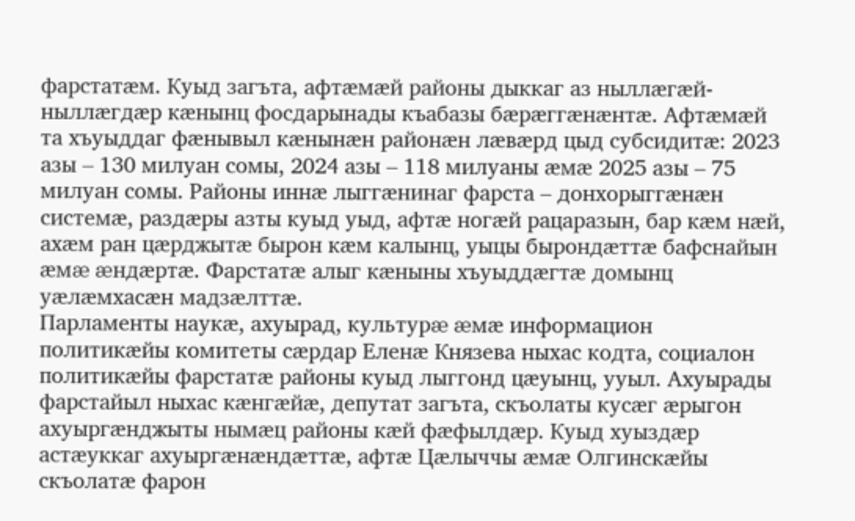фарстатæм. Куыд загъта, афтæмæй районы дыккаг аз ныллæгæй-ныллæгдæр кæнынц фосдарынады къабазы бæрæггæнæнтæ. Афтæмæй та хъуыддаг фæнывыл кæнынæн районæн лæвæрд цыд субсидитæ: 2023 азы – 130 милуан сомы, 2024 азы – 118 милуаны æмæ 2025 азы – 75 милуан сомы. Районы иннæ лыггæнинаг фарста – донхорыггæнæн системæ, раздæры азты куыд уыд, афтæ ногæй рацаразын, бар кæм нæй, ахæм ран цæрджытæ бырон кæм калынц, уыцы бырондæттæ бафснайын æмæ æндæртæ. Фарстатæ алыг кæныны хъуыддæгтæ домынц уæлæмхасæн мадзæлттæ.
Парламенты наукæ, ахуырад, культурæ æмæ информацион политикæйы комитеты сæрдар Еленæ Князева ныхас кодта, социалон политикæйы фарстатæ районы куыд лыггонд цæуынц, ууыл. Ахуырады фарстайыл ныхас кæнгæйæ, депутат загъта, скъолаты кусæг æрыгон ахуыргæнджыты нымæц районы кæй фæфылдæр. Куыд хуыздæр астæуккаг ахуыргæнæндæттæ, афтæ Цæлыччы æмæ Олгинскæйы скъолатæ фарон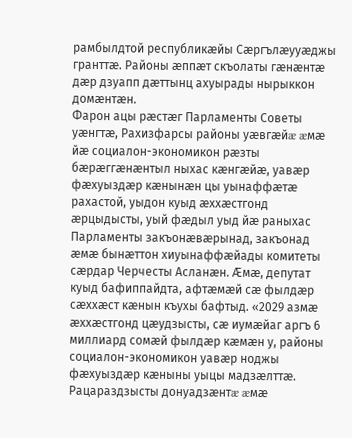рамбылдтой республикæйы Сæргълæууæджы гранттæ. Районы æппæт скъолаты гæнæнтæ дæр дзуапп дæттынц ахуырады нырыккон домæнтæн.
Фарон ацы рæстæг Парламенты Советы уæнгтæ, Рахизфарсы районы уæвгæйæ æмæ йæ социалон-экономикон рæзты бæрæггæнæнтыл ныхас кæнгæйæ, уавæр фæхуыздæр кæнынæн цы уынаффæтæ рахастой, уыдон куыд æххæстгонд æрцыдысты, уый фæдыл уыд йæ раныхас Парламенты закъонæвæрынад, закъонад æмæ бынæттон хиуынаффæйады комитеты сæрдар Черчесты Асланæн. Æмæ, депутат куыд бафиппайдта, афтæмæй сæ фылдæр сæххæст кæнын къухы бафтыд. «2029 азмæ æххæстгонд цæудзысты, сæ иумæйаг аргъ 6 миллиард сомæй фылдæр кæмæн у, районы социалон-экономикон уавæр ноджы фæхуыздæр кæныны уыцы мадзæлттæ. Рацараздзысты донуадзæнтæ æмæ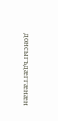донсыгъдæггæнæн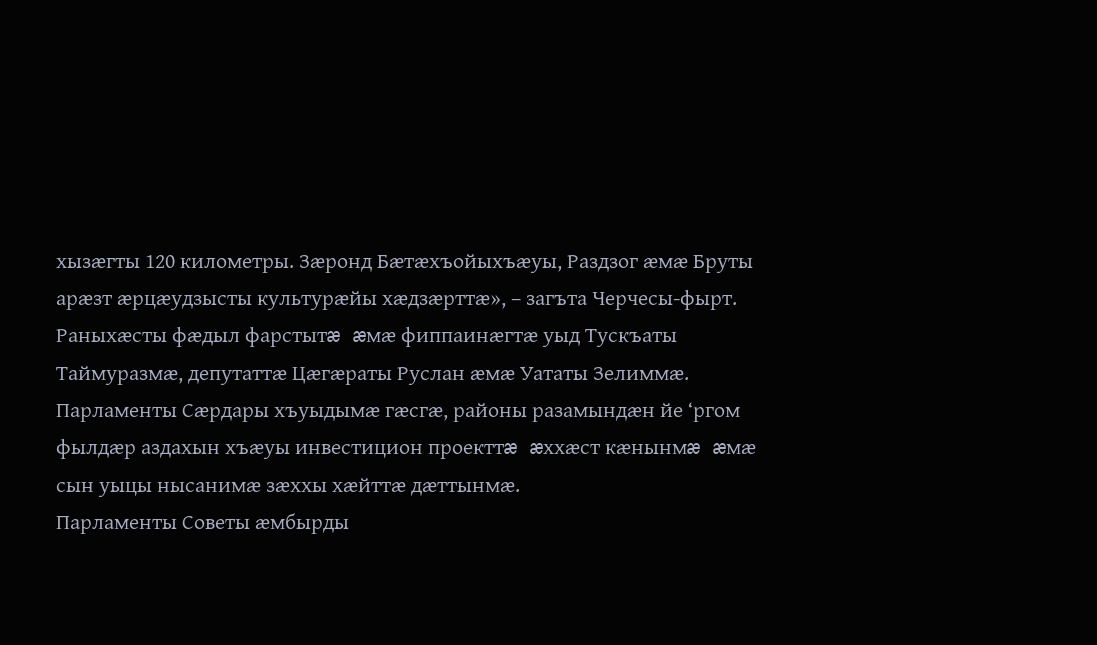хызæгты 120 километры. Зæронд Бæтæхъойыхъæуы, Раздзог æмæ Бруты арæзт æрцæудзысты культурæйы хæдзæрттæ», – загъта Черчесы-фырт.
Раныхæсты фæдыл фарстытæ æмæ фиппаинæгтæ уыд Тускъаты Таймуразмæ, депутаттæ Цæгæраты Руслан æмæ Уататы Зелиммæ. Парламенты Сæрдары хъуыдымæ гæсгæ, районы разамындæн йе ‘ргом фылдæр аздахын хъæуы инвестицион проекттæ æххæст кæнынмæ æмæ сын уыцы нысанимæ зæххы хæйттæ дæттынмæ.
Парламенты Советы æмбырды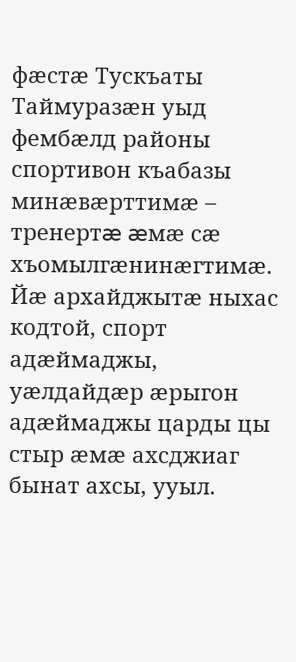фæстæ Тускъаты Таймуразæн уыд фембæлд районы спортивон къабазы минæвæрттимæ – тренертæ æмæ сæ хъомылгæнинæгтимæ. Йæ архайджытæ ныхас кодтой, спорт адæймаджы, уæлдайдæр æрыгон адæймаджы царды цы стыр æмæ ахсджиаг бынат ахсы, ууыл.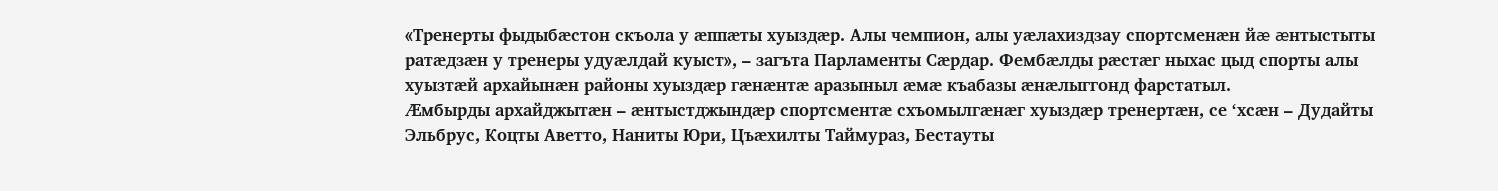«Тренерты фыдыбæстон скъола у æппæты хуыздæр. Алы чемпион, алы уæлахиздзау спортсменæн йæ æнтыстыты ратæдзæн у тренеры удуæлдай куыст», – загъта Парламенты Сæрдар. Фембæлды рæстæг ныхас цыд спорты алы хуызтæй архайынæн районы хуыздæр гæнæнтæ аразыныл æмæ къабазы æнæлыггонд фарстатыл.
Æмбырды архайджытæн – æнтыстджындæр спортсментæ схъомылгæнæг хуыздæр тренертæн, се ‘хсæн – Дудайты Эльбрус, Коцты Аветто, Наниты Юри, Цъæхилты Таймураз, Бестауты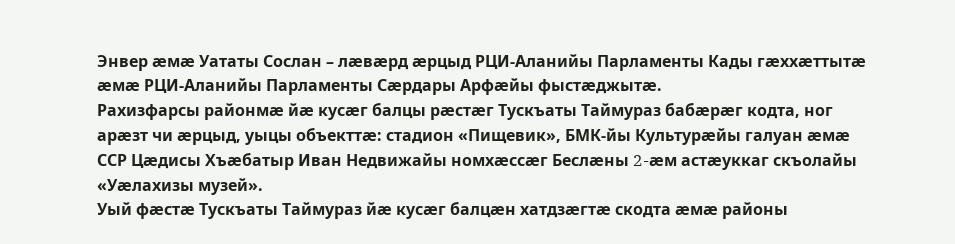Энвер æмæ Уататы Сослан – лæвæрд æрцыд РЦИ-Аланийы Парламенты Кады гæххæттытæ æмæ РЦИ-Аланийы Парламенты Сæрдары Арфæйы фыстæджытæ.
Рахизфарсы районмæ йæ кусæг балцы рæстæг Тускъаты Таймураз бабæрæг кодта, ног арæзт чи æрцыд, уыцы объекттæ: стадион «Пищевик», БМК-йы Культурæйы галуан æмæ ССР Цæдисы Хъæбатыр Иван Недвижайы номхæссæг Беслæны 2-æм астæуккаг скъолайы «Уæлахизы музей».
Уый фæстæ Тускъаты Таймураз йæ кусæг балцæн хатдзæгтæ скодта æмæ районы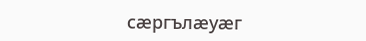сæргълæуæг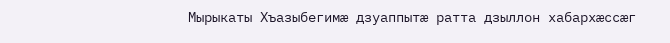Мырыкаты Хъазыбегимæ дзуаппытæ ратта дзыллон хабархæссæг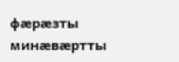фæрæзты минæвæртты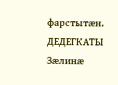фарстытæн.
ДЕДЕГКАТЫ Зæлинæ